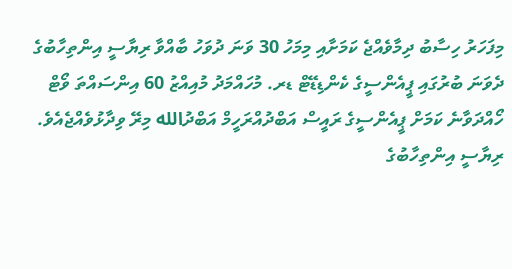މިފަހަރު ހިސާބު ދިމާވެއްޖެ ކަމަށާއި މިމަހު 30 ވަނަ ދުވަހު ބާއްވާ ރިޔާސީ އިންތިހާބުގެ ދެވަނަ ބުރުގައި ޕީއެންސީގެ ކެންޑިޑޭޓް ޑރ. މުހައްމަދު މުއިއްޒު 60 އިންސައްތަ ވޯޓް ހޯއްދަވާނެ ކަމަށް ޕީއެންސީގެ ރައީސް އަބްދުއްރަހީމް އަބްދުالله މިރޭ ވިދާޅުވެއްޖެއެވެ.
ރިޔާސީ އިންތިހާބުގެ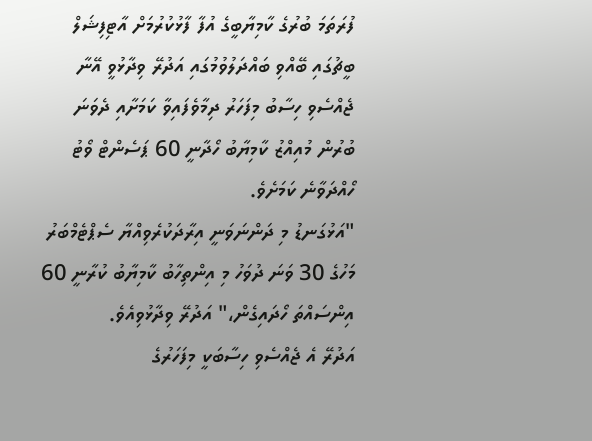ފުރަތަމަ ބުރުގެ ކާމިޔާބީގެ އުފާ ފާޅުކުރުމަށް އާޓިފިޝަލް ބީޗުގައި ބޭއްވި ބައްދަލުވުމުގައި އަދުރޭ ވިދާޅުވީ އޭނާ ޖެއްސެވި ހިސާބު މިފަހަރު ދިމާވެފައިވާ ކަމަށާއި ދެވަނަ ބުރުން މުއިއްޒު ކާމިޔާބު ހޯދާނީ 60 ޕަސެންޓް ވޯޓު ހޯއްދަވާނެ ކަމަށެވެ.
"އަޅުގަނޑު މި ދަންނަވަނީ އިރާދަކުރެވިއްޔާ ސެޕްޓެމްބަރު މަހުގެ 30 ވަނަ ދުވަހު މި އިންތިހާބު ކާމިޔާބު ކުރާނީ 60 އިންސައްތަ ހޯދައިގެން،" އަދުރޭ ވިދާޅުވިއެވެ.
އަދުރޭ އެ ޖެއްސެވި ހިސާބަކީ މިފަހަރުގެ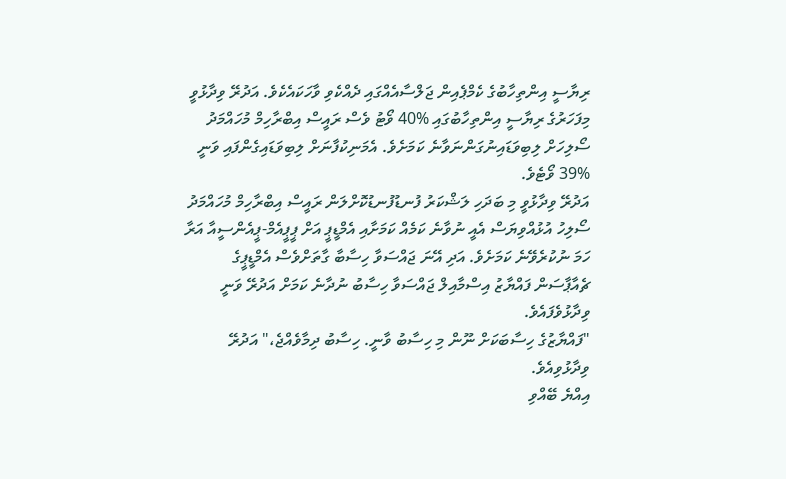ރިޔާސީ އިންތިހާބުގެ ކެމްޕެއިން ޖަލްސާއެއްގައި ދެއްކެވި ވާހަކައެކެވެ. އަދުރޭ ވިދާޅުވީ މިފަހަރުގެ ރިޔާސީ އިންތިހާބުގައި %40 ވޯޓު ވެސް ރައީސް އިބްރާހިމް މުހައްމަދު ސޯލިހަށް ލިބިވަޑައިނުގަންނަވާނެ ކަމަށެވެ. އެމަނިކުފާނަށް ލިބިވަޑައިގެންފައި ވަނީ %39 ވޯޓެވެ.
އަދުރޭ ވިދާޅުވީ މި ބަދަހި ލަޝްކަރު ފުނޑުފުނޑުކޮށްލަން ރައީސް އިބްރާހިމް މުހައްމަދު ސޯލިހު އުޅުއްވިޔަސް އެއީ ނުވާނެ ކަމެއް ކަމަށާއި އެމްޑީޕީ އަށް ޕީޕީއެމް-ޕީއެންސީއާ އަރާ ހަމަ ނުކުރެވޭނެ ކަމަށެވެ. އަދި އޭނަ ޖައްސަވާ ހިސާބާ ގާތަށްވެސް އެމްޑީޕީގެ ޗެއާޕާސަން ފައްޔާޒު އިސްމާއިލް ޖައްސަވާ ހިސާބު ނުދާނެ ކަމަށް އަދުރޭ ވަނީ ވިދާޅުވެފައެވެ.
"ފައްޔާޒުގެ ހިސާބަކަށް ނޫން މި ހިސާބު ވާނީ. ހިސާބު ދިމާވެއްޖެ،" އަދުރޭ ވިދާޅުވިއެވެ.
އިއްޔެ ބޭއްވި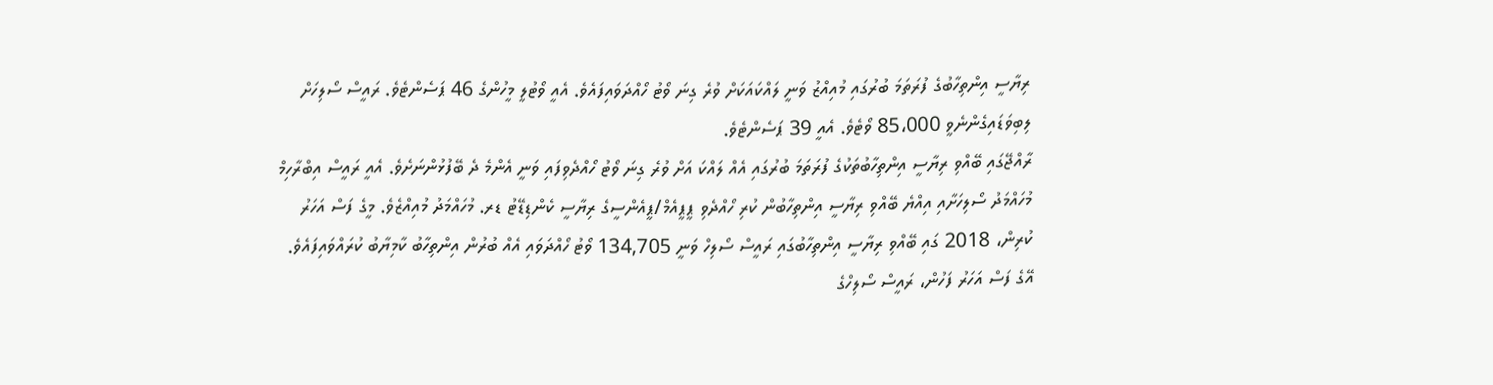ރިޔާސީ އިންތިހާބުގެ ފުރަތަމަ ބުރުގައި މުއިއްޒު ވަނީ ލައްކައަކަށް ވުރެ ގިނަ ވޯޓު ހޯއްދަވައިފައެވެ. އެއީ ވޯޓުލީ މީހުންގެ 46 ޕަސެންޓެވެ. ރައީސް ސޯލިހަށް ލިބިވަޑައިގެންނެވީ 85،000 ވޯޓެވެ. އެއީ 39 ޕަސެންޓެވެ.
ރާއްޖޭގައި ބޭއްވި ރިޔާސީ އިންތިހާބުތަކުގެ ފުރަތަމަ ބުރުގައި އެއް ލައްކަ އަށް ވުރެ ގިނަ ވޯޓު ހޯއްދެވިފައި ވަނީ އެންމެ ދެ ބޭފުޅުންނަށެވެ. އެއީ ރައީސް އިބްރާހިމް މުހައްމަދު ސޯލިހަށާއި އިއްޔެ ބޭއްވި ރިޔާސީ އިންތިހާބުން ކުރި ހޯއްދެވި ޕީޕީއެމް/ޕީއެންސީގެ ރިޔާސީ ކެންޑިޑޭޓު ޑރ. މުހައްމަދު މުއިއްޒެވެ. މީގެ ފަސް އަހަރު ކުރިން، 2018 ގައި ބޭއްވި ރިޔާސީ އިންތިހާބުގައި ރައީސް ސޯލިހް ވަނީ 134,705 ވޯޓު ހޯއްދަވައި އެއް ބުރުން އިންތިހާބު ކާމިޔާބު ކުރައްވައިފައެވެ. އޭގެ ފަސް އަހަރު ފަހުން، ރައީސް ސޯލިހްގެ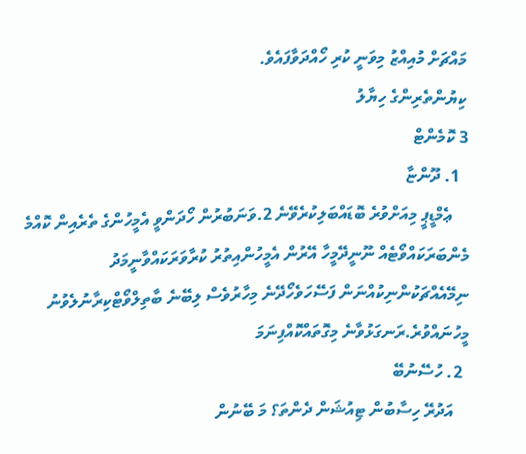މައްޗަށް މުއިއްޒު މިވަނީ ކުރި ހޯއްދަވާފައެވެ.
ކިޔުންތެރިންގެ ހިޔާލު
3 ކޮމެންޓް
  1. ދޫންޏާ
    ޢެމްޑީޕީ މިއަށްވުރެ ބޮޑައްބަލިކުރެވޭނެ 2.ވަނަބުރުން ހޯދަންވީ އެމީހުންގެ ތެރެއިން ކޮއްމެ މެންބަރަކައްވޯޓެއް ނޫނީދޭމީހާ އޭރުން އެމީހުންއިތުރު ކުރާވަރަކައްވާނީމަދު ނިމޭއެއްޗަކުންނިކުއްނަން ފަސޭހަވެހޯދޭނެ މިހާރުވެސް ލިބޭނެ ބާތިލްވޯޓްކިރާނުލެވުނު މީހުނައްވުރެ.ރަނގަޅުވާނެ މިގޮތައްކޮއްފިނަމަ
  2. ހުސޭނުބޭ
    އަދުރޭ ހިސާބުން ޓިއުޝަން ދެންތަ؟ މަ ބޭނުން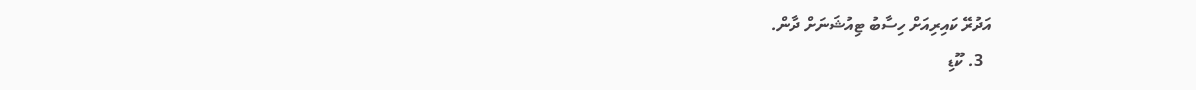އަދުރޭ ކައިރިއަށް ހިސާބު ޓިއުޝަނަށް ދާން.
  3. ކޫޑި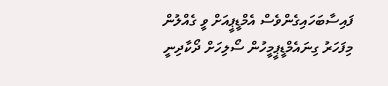ފައިސާބަހައިގެންވެސް އެމްޑީޕީއަށް ވީ ގެއްލުން މިފަހަރު ގިނައެމްޑީޕީމީހުން ސޯލިހަށް ދޯކާދިނީ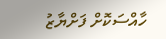ހާއްސަކޮށް ފަށްޔާޒު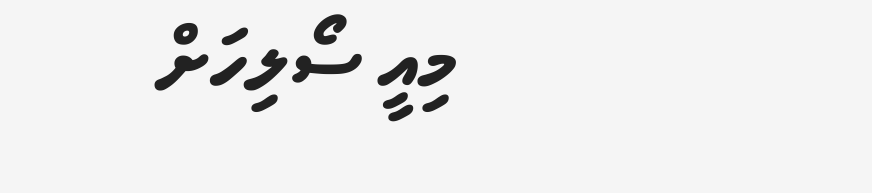މިއީ ސޯލިހަށް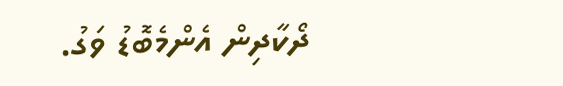ދޯކާދިން އެންމެބޮޑު ވަގު.